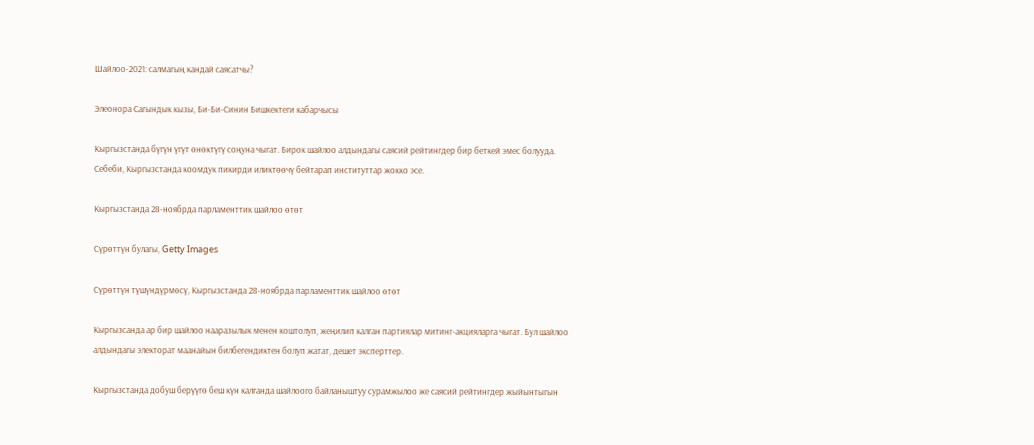Шайлоо-2021: салмагың кандай саясатчы?

Элеонора Сагындык кызы, Би-Би-Синин Бишкектеги кабарчысы

Кыргызстанда бүгүн үгүт өнөктүгү соңуна чыгат. Бирок шайлоо алдындагы саясий рейтингдер бир беткей эмес болууда. Себеби, Кыргызстанда коомдук пикирди иликтөөчү бейтарап институттар жокко эсе.

Кыргызстанда 28-ноябрда парламенттик шайлоо өтөт

Сүрөттүн булагы, Getty Images

Сүрөттүн түшүндүрмөсү, Кыргызстанда 28-ноябрда парламенттик шайлоо өтөт

Кыргызсанда ар бир шайлоо нааразылык менен коштолуп, жеңилип калган партиялар митинг-акцияларга чыгат. Бул шайлоо алдындагы электорат маанайын билбегендиктен болуп жатат, дешет эксперттер.

Кыргызстанда добуш берүүгө беш күн калганда шайлоого байланыштуу сурамжылоо же саясий рейтингдер жыйынтыгын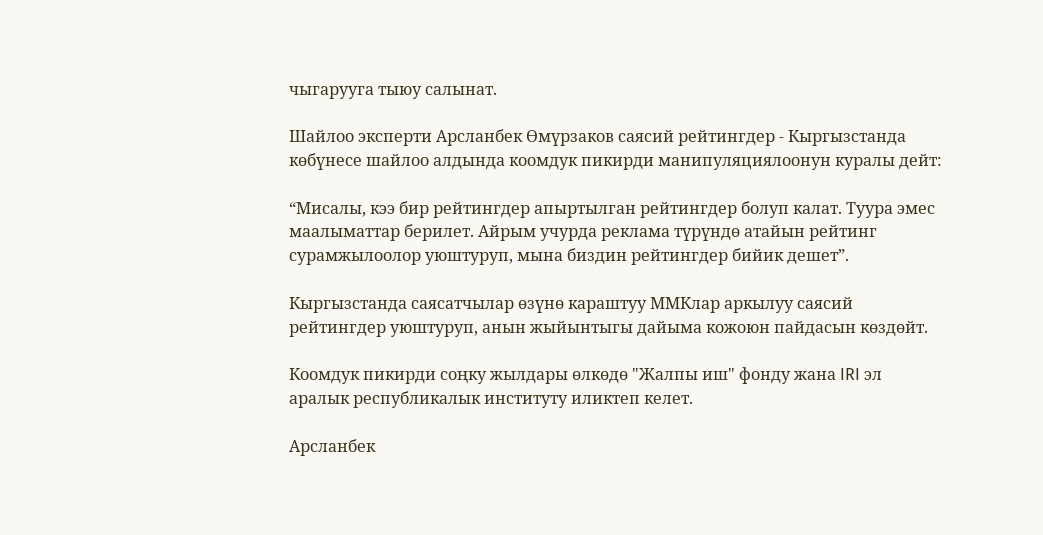чыгарууга тыюу салынат.

Шайлоо эксперти Арсланбек Өмүрзаков саясий рейтингдер - Кыргызстанда көбүнесе шайлоо алдында коомдук пикирди манипуляциялоонун куралы дейт:

“Мисалы, кээ бир рейтингдер апыртылган рейтингдер болуп калат. Туура эмес маалыматтар берилет. Айрым учурда реклама түрүндө атайын рейтинг сурамжылоолор уюштуруп, мына биздин рейтингдер бийик дешет”.

Кыргызстанда саясатчылар өзүнө караштуу ММКлар аркылуу саясий рейтингдер уюштуруп, анын жыйынтыгы дайыма кожоюн пайдасын көздөйт.

Коомдук пикирди соңку жылдары өлкөдө "Жалпы иш" фонду жана IRI эл аралык республикалык институту иликтеп келет.

Арсланбек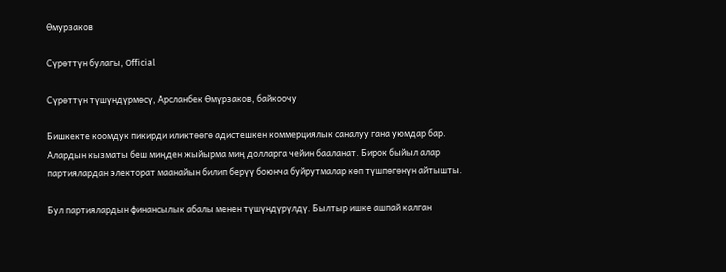Өмурзаков

Сүрөттүн булагы, Official

Сүрөттүн түшүндүрмөсү, Арсланбек Өмүрзаков, байкоочу

Бишкекте коомдук пикирди иликтөөгө адистешкен коммерциялык саналуу гана уюмдар бар. Алардын кызматы беш миңден жыйырма миң долларга чейин бааланат. Бирок быйыл алар партиялардан электорат маанайын билип берүү боюнча буйрутмалар көп түшпөгөнүн айтышты.

Бул партиялардын финансылык абалы менен түшүндүрүлдү. Былтыр ишке ашпай калган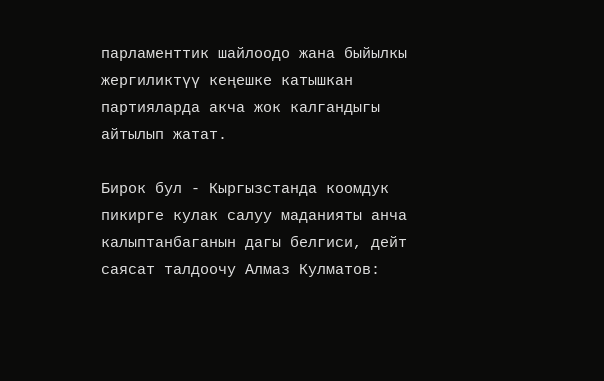парламенттик шайлоодо жана быйылкы жергиликтүү кеңешке катышкан партияларда акча жок калгандыгы айтылып жатат.

Бирок бул - Кыргызстанда коомдук пикирге кулак салуу маданияты анча калыптанбаганын дагы белгиси, дейт саясат талдоочу Алмаз Кулматов: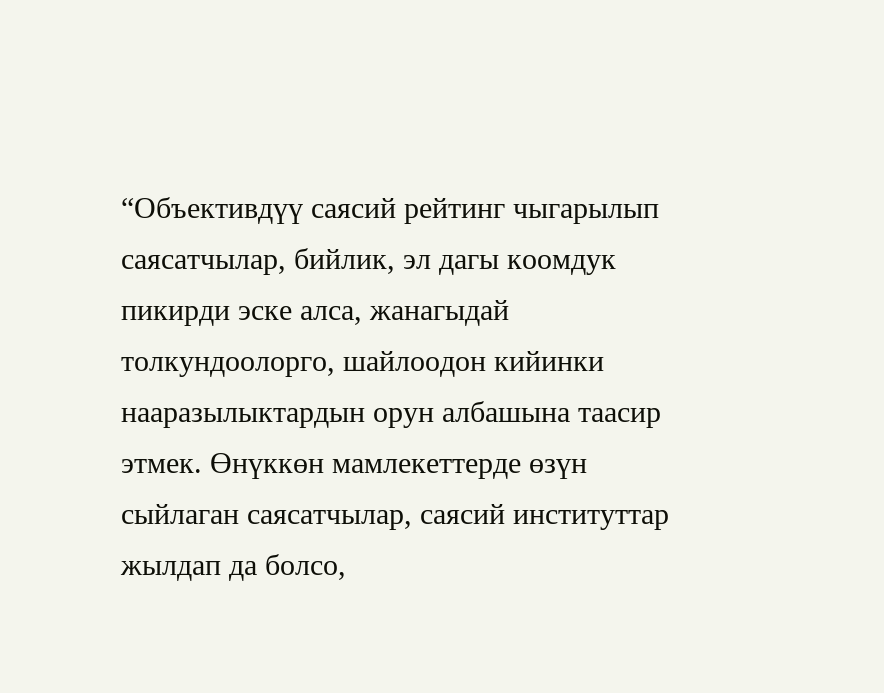“Объективдүү саясий рейтинг чыгарылып саясатчылар, бийлик, эл дагы коомдук пикирди эске алса, жанагыдай толкундоолорго, шайлоодон кийинки нааразылыктардын орун албашына таасир этмек. Өнүккөн мамлекеттерде өзүн сыйлаган саясатчылар, саясий институттар жылдап да болсо,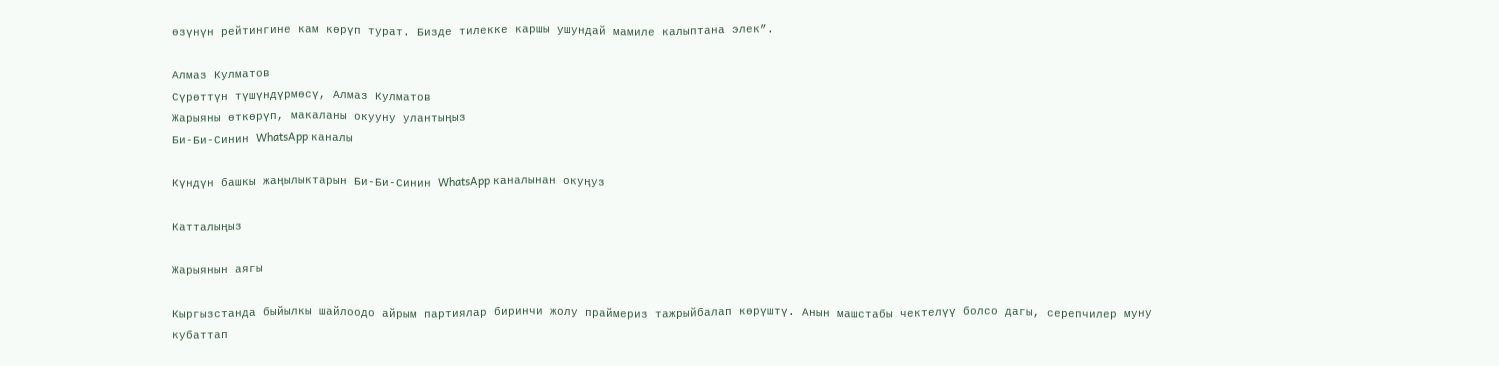өзүнүн рейтингине кам көрүп турат. Бизде тилекке каршы ушундай мамиле калыптана элек”.

Алмаз Кулматов
Сүрөттүн түшүндүрмөсү, Алмаз Кулматов
Жарыяны өткөрүп, макаланы окууну улантыңыз
Би-Би-Синин WhatsApp каналы

Күндүн башкы жаңылыктарын Би-Би-Синин WhatsApp каналынан окуңуз

Катталыңыз

Жарыянын аягы

Кыргызстанда быйылкы шайлоодо айрым партиялар биринчи жолу праймериз тажрыйбалап көрүштү. Анын машстабы чектелүү болсо дагы, серепчилер муну кубаттап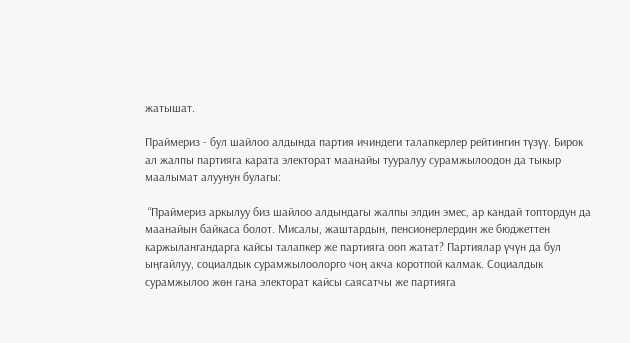жатышат.

Праймериз - бул шайлоо алдында партия ичиндеги талапкерлер рейтингин түзүү. Бирок ал жалпы партияга карата электорат маанайы тууралуу сурамжылоодон да тыкыр маалымат алуунун булагы:

 “Праймериз аркылуу биз шайлоо алдындагы жалпы элдин эмес, ар кандай топтордун да маанайын байкаса болот. Мисалы, жаштардын, пенсионерлердин же бюджеттен каржылангандарга кайсы талапкер же партияга ооп жатат? Партиялар үчүн да бул ыңгайлуу, социалдык сурамжылоолорго чоң акча коротпой калмак. Социалдык сурамжылоо жөн гана электорат кайсы саясатчы же партияга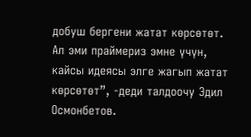добуш бергени жатат көрсөтөт. Ал эми праймериз эмне үчүн, кайсы идеясы элге жагып жатат көрсөтөт”, -деди талдоочу Эдил Осмонбетов.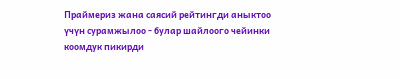Праймериз жана саясий рейтингди аныктоо үчүн сурамжылоо - булар шайлоого чейинки коомдук пикирди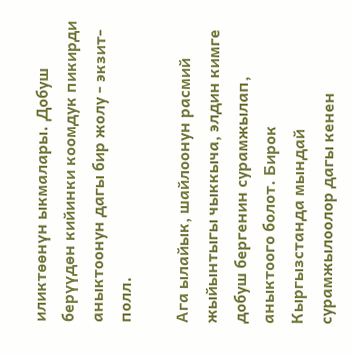иликтөөнүн ыкмалары. Добуш берүүдөн кийинки коомдук пикирди аныктоонун дагы бир жолу - экзит-полл.

Ага ылайык, шайлоонун расмий жыйынтыгы чыккыча, элдин кимге добуш бергенин сурамжылап, аныктоого болот. Бирок Кыргызстанда мындай сурамжылоолор дагы кенен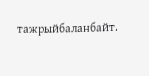тажрыйбаланбайт.